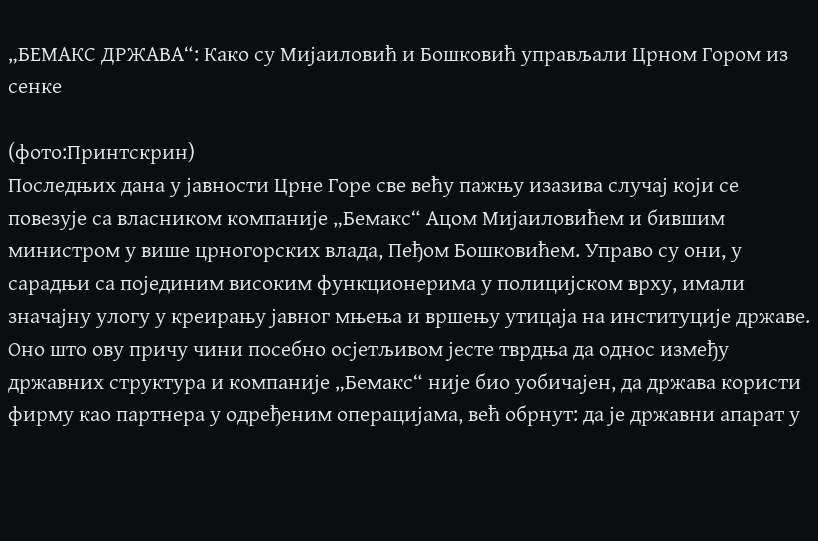„БЕМАКС ДРЖАВА“: Како су Мијаиловић и Бошковић управљали Црном Гором из сенке

(фото:Принтскрин)
Последњих дана у јавности Црне Горе све већу пажњу изазива случај који се повезује са власником компаније „Бемакс“ Ацом Мијаиловићем и бившим министром у више црногорских влада, Пеђом Бошковићем. Управо су они, у сарадњи са појединим високим функционерима у полицијском врху, имали значајну улогу у креирању јавног мњења и вршењу утицаја на институције државе.
Оно што ову причу чини посебно осјетљивом јесте тврдња да однос између државних структура и компаније „Бемакс“ није био уобичајен, да држава користи фирму као партнера у одређеним операцијама, већ обрнут: да је државни апарат у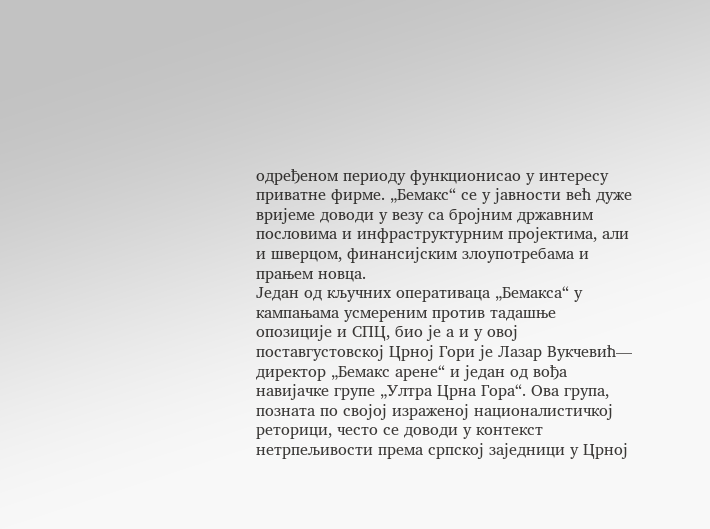одређеном периоду функционисао у интересу приватне фирме. „Бемакс“ се у јавности већ дуже вријеме доводи у везу са бројним државним пословима и инфраструктурним пројектима, али и шверцом, финансијским злоупотребама и прањем новца.
Један од кључних оперативaца „Бемакса“ у кампањама усмереним против тадашње опозиције и СПЦ, био је а и у овој поставгустовској Црној Гори је Лазар Вукчевић— директор „Бемакс арене“ и један од вођа навијачке групе „Ултра Црна Гора“. Ова група, позната по својој израженој националистичкој реторици, често се доводи у контекст нетрпељивости према српској заједници у Црној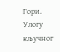Гори.
Улогу кључног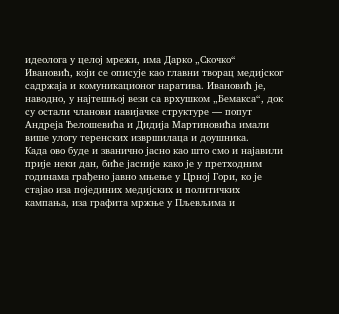идеолога у целој мрежи, има Дарко „Скочко“ Ивановић, који се описује као главни творац медијског садржаја и комуникационог наратива. Ивановић је, наводно, у најтешњој вези са врхушком „Бемакса“, док су остали чланови навијачке структуре — попут Андреја Ђелошевића и Дидија Мартиновића имали више улогу теренских извршилаца и доушника.
Када ово буде и званично јасно као што смо и најавили прије неки дан, биће јасније како је у претходним годинама грађено јавно мњење у Црној Гори, ко је стајао иза појединих медијских и политичких кампања, иза графита мржње у Пљевљима и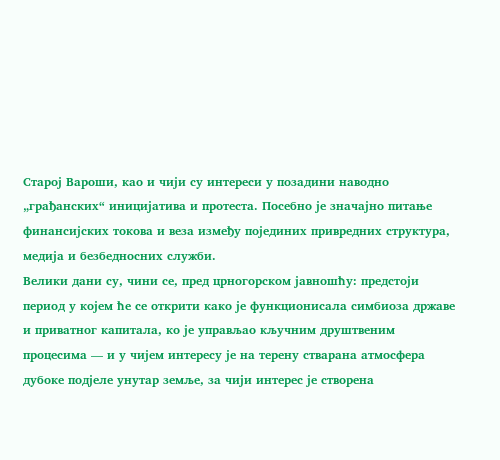Старој Вароши, као и чији су интереси у позадини наводно „грађанских“ иницијатива и протеста. Посебно је значајно питање финансијских токова и веза између појединих привредних структура, медија и безбедносних служби.
Велики дани су, чини се, пред црногорском јавношћу: предстоји период у којем ће се открити како је функционисала симбиоза државе и приватног капитала, ко је управљао кључним друштвеним процесима — и у чијем интересу је на терену стварана атмосфера дубоке подјеле унутар земље, за чији интерес је створена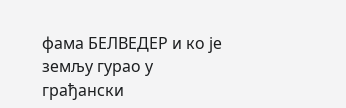фама БЕЛВЕДЕР и ко је земљу гурао у грађански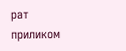рат приликом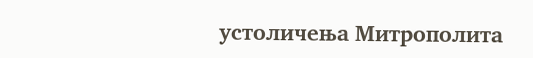устоличења Митрополита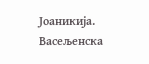Јоаникија.
Васељенска